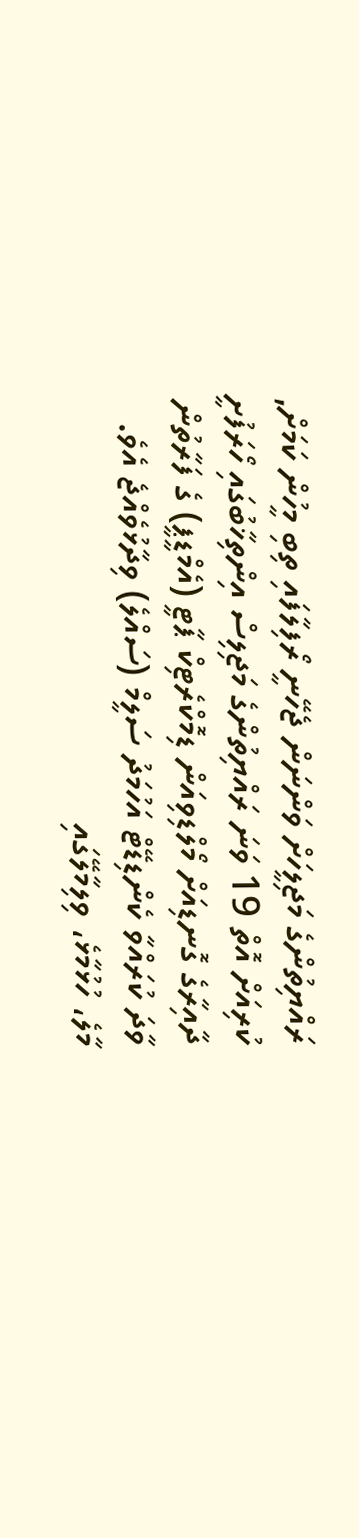ރައްޔިތުންގެ މަޖިލީހަށް ވަންނަން ޖެހޭނީ ރޯފިލާފައި ތިބި މީހުން ކަމަށް, ކުރިއަށް އޮތް 19 ވަނަ ރައްޔިތުންގެ މަޖިލިސް އިންތިޚާބުގައި ހޯރަފުށީ ދާއިރާގެ ގޮނޑިއަށް މޯލްޑިވިއަން ޑިމޮކްރެޓިކް ޕާޓީ (އެމްޑީޕީ) ގެ ފަރާތުން ވާދަ ކުރައްވާ ކެންޑިޑޭޓް އަހުމަދު ސަލީމް (ސައްލެ) ވިދާޅުވެއްޖެ އެވެ.
މާލެ، ހުޅުމާޅެ، ވިލިމާލޭގައި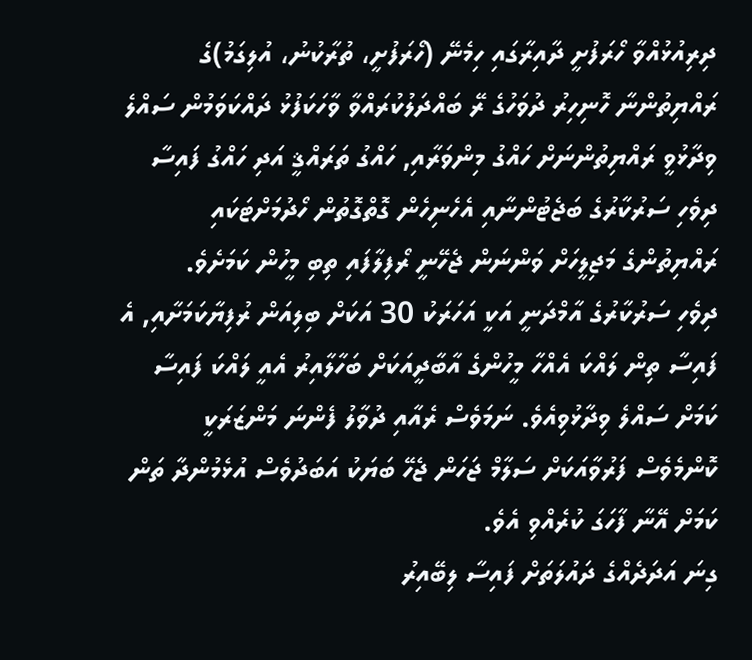ދިރިއުޅުއްވާ ހޯރަފުށީ ދާއިރާގައި ހިމެނޭ (ހޯރަފުށީ، ތުރާކުނު، އުލިގަމު)ގެ ރައްޔިތުންނާ ހޮނިހިރު ދުވަހުގެ ރޭ ބައްދަލުކުރައްވާ ވާހަކަފުޅު ދައްކަވަމުން ސައްލެ ވިދާޅުވީ ރައްޔިތުންނަށް ހައްގު މިންވަރާއި, ހައްގު ތަރައްޤީ އަދި ހައްގު ފައިސާ ދިވެހި ސަރުކާރުގެ ބަޖެޓުންނާއި އެހެނިހެން ގޮތްގޮތުން ހޯދުމަށްޓަކައި ރައްޔިތުންގެ މަޖިލީހަށް ވަންނަން ޖެހޭނީ ރޯފިލާފައި ތިބި މީހުން ކަމަށެވެ.
ދިވެހި ސަރުކާރުގެ އާމްދަނީ އަކީ އަހަރަކު 30 އަކަށް ބިލިއަން ރުފިޔާކަމަށާއި, އެ ފައިސާ ތިން ލައްކަ އެއްހާ މީހުންގެ އާބާދީއަކަށް ބަހާލާއިރު އެއީ ލައްކަ ފައިސާ ކަމަށް ސައްލެ ވިދާޅުވިއެވެ. ނަމަވެސް ރެއާއި ދުވާލު ފެންނަ މަންޒަރަކީ ކޮންމެވެސް ފަރުވާއަކަށް ސަލާމް ޖަހަން ޖެހޭ ބަޔަކު އަބަދުވެސް އުޅެމުންދާ ތަން ކަމަށް އޭނާ ފާހަގަ ކުރެއްވި އެވެ.
ގިނަ އަދަދެއްގެ ދައުލަތަށް ފައިސާ ލިބޭއިރު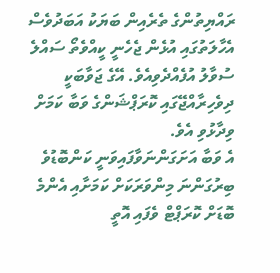ރައްޔިތުންގެ ތެރެއިން ބަޔަކު އަބަދުވެސް އެހާލަތުގައި އުޅެން ޖެހެނީ ކީއްވެތޯ ސައްލެ ސުވާލު އުފެއްދެވިއެވެ. އޭގެ ޖަވާބަކީ ދިވެހިރާއްޖޭގައި ކޮރަޕްޝަންގެ ވަބާ ކަމަށް ވިދާޅުވި އެވެ.
އެ ވަބާ އަށަގަންނަވާފައިވަނީ ކަންބޮޑުވެ ބިރުގަންނަ މިންވަރަކަށް ކަމަށާއި އެންމެ ބޮޑަށް ކޮރަޕްޓް ވެފައި އޮތީ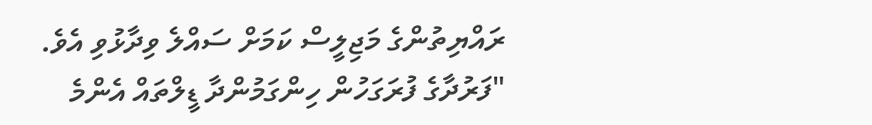ރައްޔިތުންގެ މަޖިލީސް ކަމަށް ސައްލެ ވިދާޅުވި އެވެ.
"ފަރުދާގެ ފުރަގަހުން ހިންގަމުންދާ ޑީލްތައް އެންމެ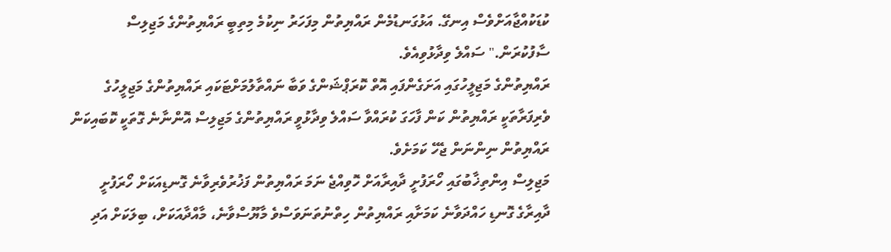ކުޑަކުއްޖާއަށްވެސް އިނގޭ. އަޅުގަނޑުމެން ރައްޔިތުން މިފަހަރު ނިކުމެ މިތިބީ ރައްޔިތުންގެ މަޖިލިސް ސާފުކުރަން." ސައްލެ ވިދާޅުވިއެވެ.
ރައްޔިތުންގެ މަޖިލީހުގައި އަށަގެންފައި އޮތް ކޮރަޕްޝަންގެ ވަބާ ނައްތާލުމަށްޓަކައި ރައްޔިތުންގެ މަޖިލީހުގެ ވެރިފަރާތަކީ ރައްޔިތުން ކަން ފާހަގަ ކުރައްވާ ސައްލެ ވިދާޅުވީ ރައްޔިތުންގެ މަޖިލިސް އޮންނާނެ ގޮތަކީ ކޮބައިކަން ރައްޔިތުން ނިންނަން ޖެހޭ ކަމަށެވެ.
މަޖިލިސް އިންތިޚާބުގައި ހޯރަފުށީ ދާއިރާއަށް ހޮވިއްޖެ ނަމަ ރައްޔިތުން ފަޚުރުވެރިވާނެ ގޮނޑިއަކަށް ހޯރަފުށީ ދާއިރާގެ ގޮނޑި ހައްދަވާނެ ކަމަށާއި ރައްޔިތުން ހިތްނުތަނަވަސްވެ މާޔޫސްވާނެ، މާއްދާއަކަށް، ބިލަކަށް އަދި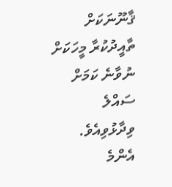ޤާނޫނަކަށް ތާއީދުކުރާ މީހަކަށް ނުވާނެ ކަމަށް ސައްލެ ވިދާޅުވިއެވެ.
އެންމެ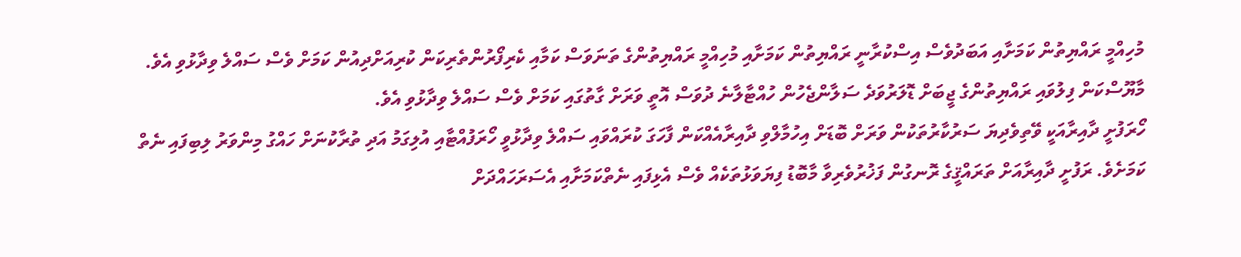މުހިއްމީ ރައްޔިތުން ކަމަށާއި އަބަދުވެސް އިސްކުރާނީ ރައްޔިތުން ކަމަށާއި މުހިއްމީ ރައްޔިތުންގެ ތަނަވަސް ކަމާއި ކެރިފޯރުންތެރިކަން ކުރިއަށްދިއުން ކަމަށް ވެސް ސައްލެ ވިދާޅުވި އެވެ.
މާޔޫސްކަން ފިލުވައި ރައްޔިތުންގެ ޖީބަށް ޑޮލަރުވަދެ ސަލާންޖެހުން ހުއްޓާލާނެ ދުވަސް އޮތީ ވަރަށް ގާތުގައި ކަމަށް ވެސް ސައްލެ ވިދާޅުވި އެވެ.
ހޯރަފުށީ ދާއިރާއަކީ ވޭތިވެދިޔަ ސަރުކާރުތަކުން ވަރަށް ބޮޑަށް އިހުމާލްވި ދާއިރާއެއްކަން ފާހަގަ ކުރައްވައި ސައްލެ ވިދާޅުވީ ހޯރަފުއްޓާއި އުލިގަމު އަދި ތުރާކުނަށް ހައްގު މިންވަރު ލިބިފައި ނެތް ކަމަށެވެ. ރަފުށީ ދާއިރާއަށް ތަރައްޤީގެ ރޮނގުން ފަޚުރުވެރިވާ މާބޮޑު ފިޔަވަޅުތަކެއް ވެސް އެޅިފައި ނެތްކަމަށާއި އެސަރަހައްދަށް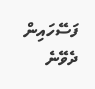ފަސޭހައިން ދެވޭނެ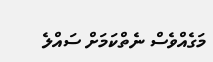މަގެއްވެސް ނެތްކަމަށް ސައްލެ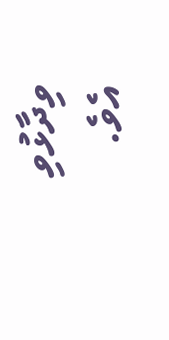ވިދާޅުވި އެވެ.